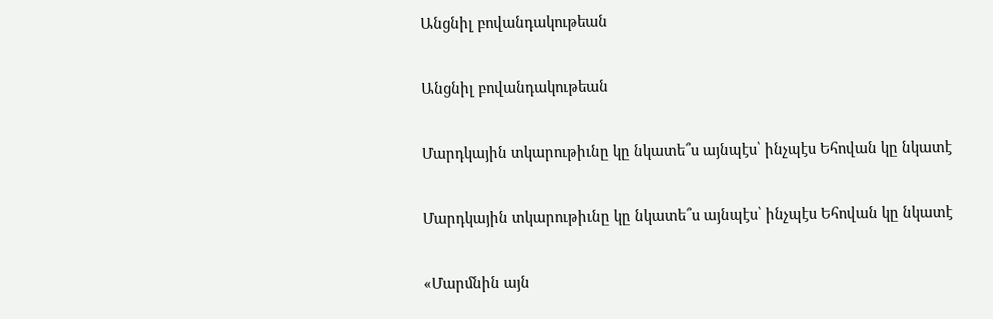Անցնիլ բովանդակութեան

Անցնիլ բովանդակութեան

Մարդկային տկարութիւնը կը նկատե՞ս այնպէս՝ ինչպէս Եհովան կը նկատէ

Մարդկային տկարութիւնը կը նկատե՞ս այնպէս՝ ինչպէս Եհովան կը նկատէ

«Մարմնին այն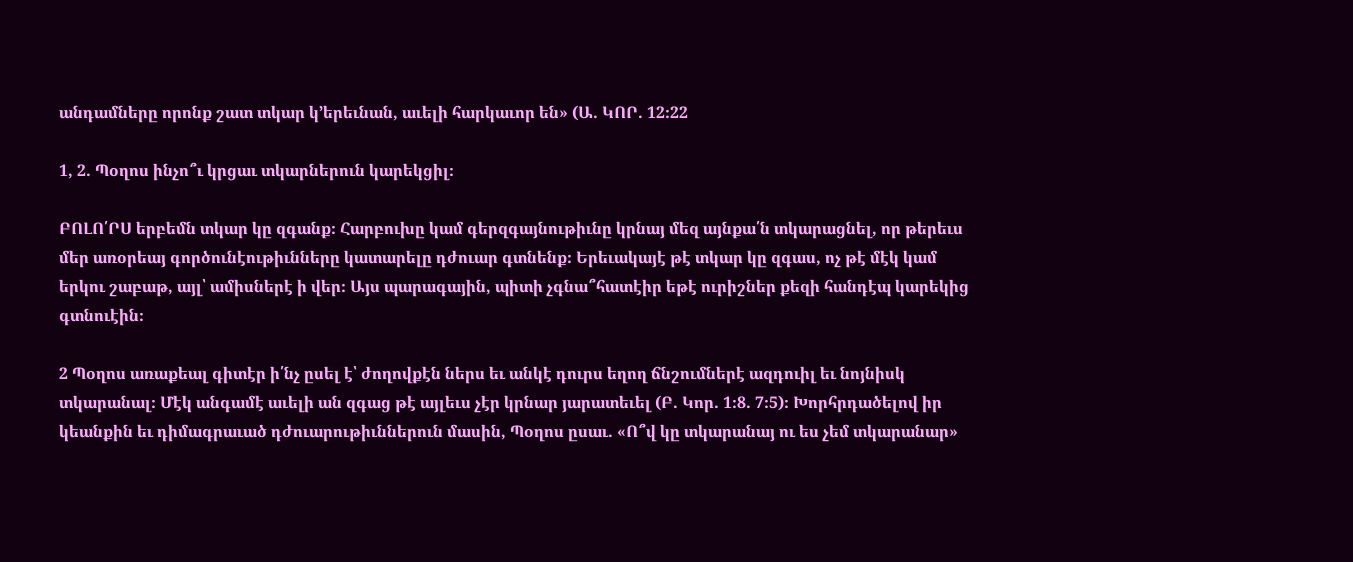անդամները որոնք շատ տկար կ’երեւնան, աւելի հարկաւոր են» (Ա. ԿՈՐ. 12։22

1, 2. Պօղոս ինչո՞ւ կրցաւ տկարներուն կարեկցիլ։

ԲՈԼՈ՛ՐՍ երբեմն տկար կը զգանք։ Հարբուխը կամ գերզգայնութիւնը կրնայ մեզ այնքա՛ն տկարացնել, որ թերեւս մեր առօրեայ գործունէութիւնները կատարելը դժուար գտնենք։ Երեւակայէ թէ տկար կը զգաս, ոչ թէ մէկ կամ երկու շաբաթ, այլ՝ ամիսներէ ի վեր։ Այս պարագային, պիտի չգնա՞հատէիր եթէ ուրիշներ քեզի հանդէպ կարեկից գտնուէին։

2 Պօղոս առաքեալ գիտէր ի՛նչ ըսել է՝ ժողովքէն ներս եւ անկէ դուրս եղող ճնշումներէ ազդուիլ եւ նոյնիսկ տկարանալ։ Մէկ անգամէ աւելի ան զգաց թէ այլեւս չէր կրնար յարատեւել (Բ. Կոր. 1։8. 7։5)։ Խորհրդածելով իր կեանքին եւ դիմագրաւած դժուարութիւններուն մասին, Պօղոս ըսաւ. «Ո՞վ կը տկարանայ ու ես չեմ տկարանար»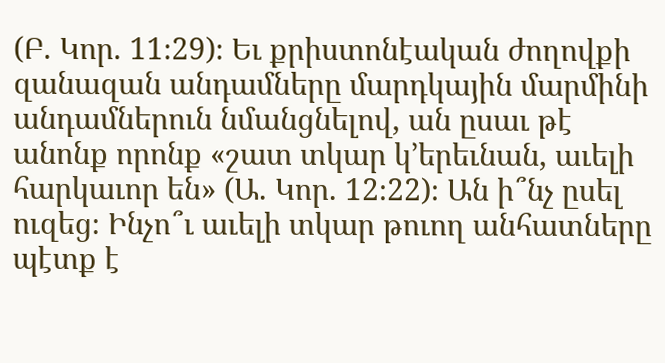(Բ. Կոր. 11։29)։ Եւ քրիստոնէական ժողովքի զանազան անդամները մարդկային մարմինի անդամներուն նմանցնելով, ան ըսաւ թէ անոնք որոնք «շատ տկար կ’երեւնան, աւելի հարկաւոր են» (Ա. Կոր. 12։22)։ Ան ի՞նչ ըսել ուզեց։ Ինչո՞ւ աւելի տկար թուող անհատները պէտք է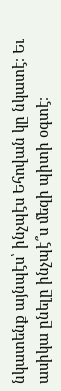նկատենք այնպէս՝ ինչպէս Եհովան կը նկատէ։ Եւ ասիկա ընելը ինչպէ՞ս մեզի պիտի օգտէ։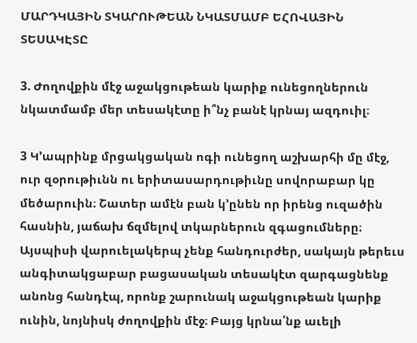ՄԱՐԴԿԱՅԻՆ ՏԿԱՐՈՒԹԵԱՆ ՆԿԱՏՄԱՄԲ ԵՀՈՎԱՅԻՆ ՏԵՍԱԿԷՏԸ

3. Ժողովքին մէջ աջակցութեան կարիք ունեցողներուն նկատմամբ մեր տեսակէտը ի՞նչ բանէ կրնայ ազդուիլ։

3 Կ’ապրինք մրցակցական ոգի ունեցող աշխարհի մը մէջ, ուր զօրութիւնն ու երիտասարդութիւնը սովորաբար կը մեծարուին։ Շատեր ամէն բան կ’ընեն որ իրենց ուզածին հասնին, յաճախ ճզմելով տկարներուն զգացումները։ Այսպիսի վարուելակերպ չենք հանդուրժեր, սակայն թերեւս անգիտակցաբար բացասական տեսակէտ զարգացնենք անոնց հանդէպ, որոնք շարունակ աջակցութեան կարիք ունին, նոյնիսկ ժողովքին մէջ։ Բայց կրնա՛նք աւելի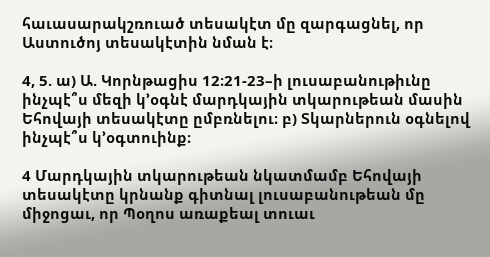հաւասարակշռուած տեսակէտ մը զարգացնել, որ Աստուծոյ տեսակէտին նման է։

4, 5. ա) Ա. Կորնթացիս 12։21-23–ի լուսաբանութիւնը ինչպէ՞ս մեզի կ’օգնէ մարդկային տկարութեան մասին Եհովայի տեսակէտը ըմբռնելու։ բ) Տկարներուն օգնելով ինչպէ՞ս կ’օգտուինք։

4 Մարդկային տկարութեան նկատմամբ Եհովայի տեսակէտը կրնանք գիտնալ լուսաբանութեան մը միջոցաւ, որ Պօղոս առաքեալ տուաւ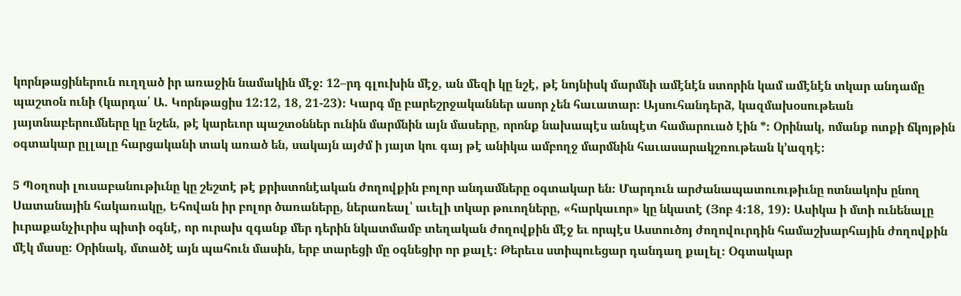կորնթացիներուն ուղղած իր առաջին նամակին մէջ։ 12–րդ գլուխին մէջ, ան մեզի կը նշէ, թէ նոյնիսկ մարմնի ամէնէն ստորին կամ ամէնէն տկար անդամը պաշտօն ունի (կարդա՛ Ա. Կորնթացիս 12։12, 18, 21-23)։ Կարգ մը բարեշրջականներ ասոր չեն հաւատար։ Այսուհանդերձ, կազմախօսութեան յայտնաբերումները կը նշեն, թէ կարեւոր պաշտօններ ունին մարմնին այն մասերը, որոնք նախապէս անպէտ համարուած էին *։ Օրինակ, ոմանք ոտքի ճկոյթին օգտակար ըլլալը հարցականի տակ առած են, սակայն այժմ ի յայտ կու գայ թէ անիկա ամբողջ մարմնին հաւասարակշռութեան կ’ազդէ։

5 Պօղոսի լուսաբանութիւնը կը շեշտէ թէ քրիստոնէական ժողովքին բոլոր անդամները օգտակար են։ Մարդուն արժանապատուութիւնը ոտնակոխ ընող Սատանային հակառակը, Եհովան իր բոլոր ծառաները, ներառեալ՝ աւելի տկար թուողները, «հարկաւոր» կը նկատէ (Յոբ 4։18, 19)։ Ասիկա ի մտի ունենալը իւրաքանչիւրիս պիտի օգնէ, որ ուրախ զգանք մեր դերին նկատմամբ տեղական ժողովքին մէջ եւ որպէս Աստուծոյ ժողովուրդին համաշխարհային ժողովքին մէկ մասը։ Օրինակ, մտածէ այն պահուն մասին, երբ տարեցի մը օգնեցիր որ քալէ։ Թերեւս ստիպուեցար դանդաղ քալել։ Օգտակար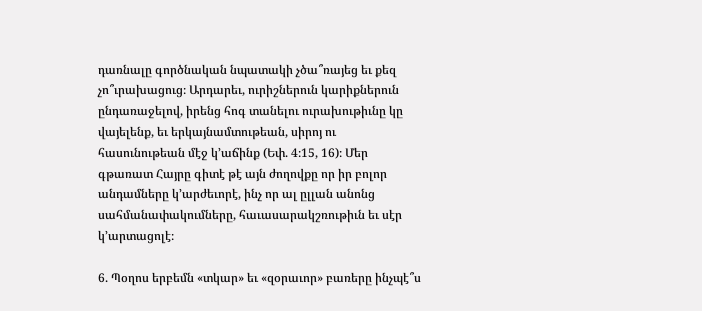դառնալը գործնական նպատակի չծա՞ռայեց եւ քեզ չո՞ւրախացուց։ Արդարեւ, ուրիշներուն կարիքներուն ընդառաջելով, իրենց հոգ տանելու ուրախութիւնը կը վայելենք, եւ երկայնամտութեան, սիրոյ ու հասունութեան մէջ կ’աճինք (Եփ. 4։15, 16)։ Մեր գթառատ Հայրը գիտէ թէ այն ժողովքը որ իր բոլոր անդամները կ’արժեւորէ, ինչ որ ալ ըլլան անոնց սահմանափակումները, հաւասարակշռութիւն եւ սէր կ’արտացոլէ։

6. Պօղոս երբեմն «տկար» եւ «զօրաւոր» բառերը ինչպէ՞ս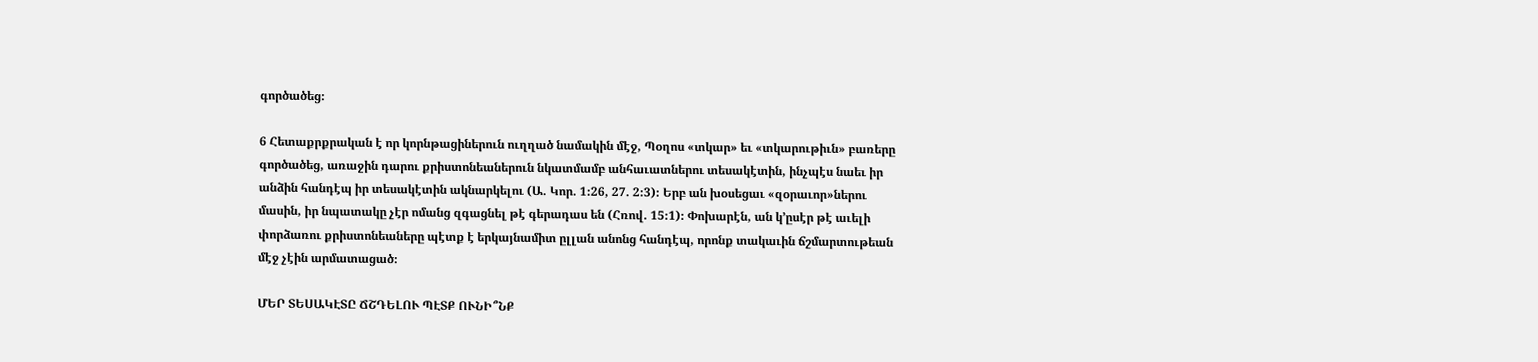գործածեց։

6 Հետաքրքրական է որ կորնթացիներուն ուղղած նամակին մէջ, Պօղոս «տկար» եւ «տկարութիւն» բառերը գործածեց, առաջին դարու քրիստոնեաներուն նկատմամբ անհաւատներու տեսակէտին, ինչպէս նաեւ իր անձին հանդէպ իր տեսակէտին ակնարկելու (Ա. Կոր. 1։26, 27. 2։3)։ Երբ ան խօսեցաւ «զօրաւոր»ներու մասին, իր նպատակը չէր ոմանց զգացնել թէ գերադաս են (Հռով. 15։1)։ Փոխարէն, ան կ’ըսէր թէ աւելի փորձառու քրիստոնեաները պէտք է երկայնամիտ ըլլան անոնց հանդէպ, որոնք տակաւին ճշմարտութեան մէջ չէին արմատացած։

ՄԵՐ ՏԵՍԱԿԷՏԸ ՃՇԴԵԼՈՒ ՊԷՏՔ ՈՒՆԻ՞ՆՔ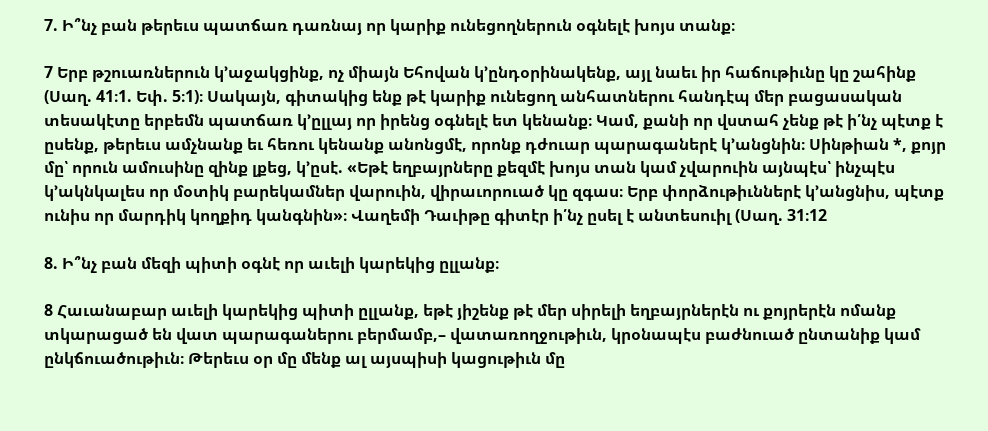7. Ի՞նչ բան թերեւս պատճառ դառնայ որ կարիք ունեցողներուն օգնելէ խոյս տանք։

7 Երբ թշուառներուն կ’աջակցինք, ոչ միայն Եհովան կ’ընդօրինակենք, այլ նաեւ իր հաճութիւնը կը շահինք (Սաղ. 41։1. Եփ. 5։1)։ Սակայն, գիտակից ենք թէ կարիք ունեցող անհատներու հանդէպ մեր բացասական տեսակէտը երբեմն պատճառ կ’ըլլայ որ իրենց օգնելէ ետ կենանք։ Կամ, քանի որ վստահ չենք թէ ի՛նչ պէտք է ըսենք, թերեւս ամչնանք եւ հեռու կենանք անոնցմէ, որոնք դժուար պարագաներէ կ’անցնին։ Սինթիան *, քոյր մը՝ որուն ամուսինը զինք լքեց, կ’ըսէ. «Եթէ եղբայրները քեզմէ խոյս տան կամ չվարուին այնպէս՝ ինչպէս կ’ակնկալես որ մօտիկ բարեկամներ վարուին, վիրաւորուած կը զգաս։ Երբ փորձութիւններէ կ’անցնիս, պէտք ունիս որ մարդիկ կողքիդ կանգնին»։ Վաղեմի Դաւիթը գիտէր ի՛նչ ըսել է անտեսուիլ (Սաղ. 31։12

8. Ի՞նչ բան մեզի պիտի օգնէ որ աւելի կարեկից ըլլանք։

8 Հաւանաբար աւելի կարեկից պիտի ըլլանք, եթէ յիշենք թէ մեր սիրելի եղբայրներէն ու քոյրերէն ոմանք տկարացած են վատ պարագաներու բերմամբ,– վատառողջութիւն, կրօնապէս բաժնուած ընտանիք կամ ընկճուածութիւն։ Թերեւս օր մը մենք ալ այսպիսի կացութիւն մը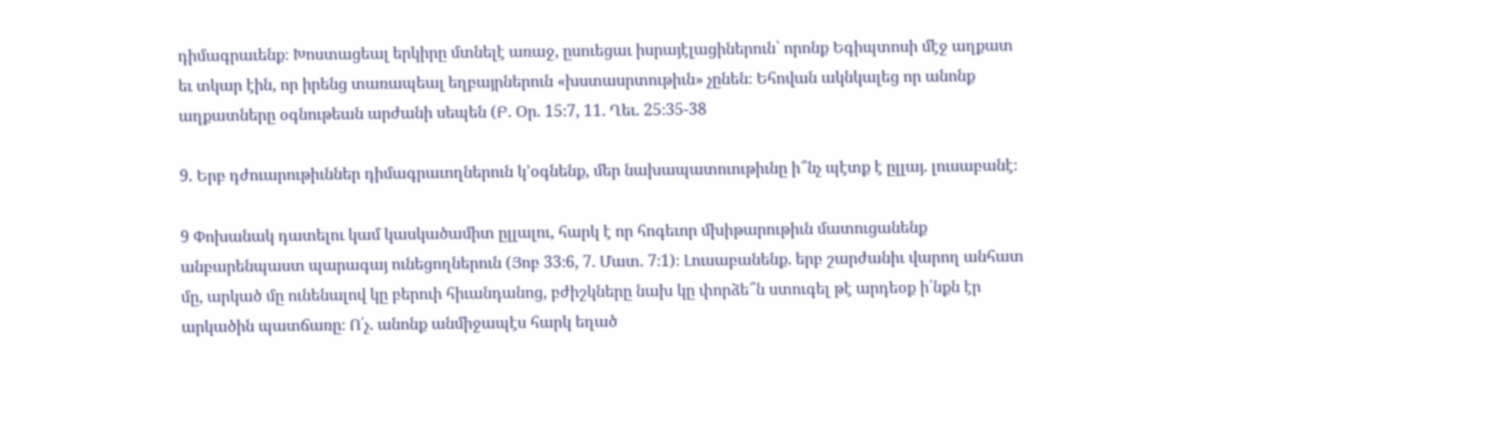դիմագրաւենք։ Խոստացեալ երկիրը մտնելէ առաջ, ըսուեցաւ իսրայէլացիներուն՝ որոնք Եգիպտոսի մէջ աղքատ եւ տկար էին, որ իրենց տառապեալ եղբայրներուն «խստասրտութիւն» չընեն։ Եհովան ակնկալեց որ անոնք աղքատները օգնութեան արժանի սեպեն (Բ. Օր. 15։7, 11. Ղեւ. 25։35-38

9. Երբ դժուարութիւններ դիմագրաւողներուն կ’օգնենք, մեր նախապատուութիւնը ի՞նչ պէտք է ըլլայ. լուսաբանէ։

9 Փոխանակ դատելու կամ կասկածամիտ ըլլալու, հարկ է որ հոգեւոր մխիթարութիւն մատուցանենք անբարենպաստ պարագայ ունեցողներուն (Յոբ 33։6, 7. Մատ. 7։1)։ Լուսաբանենք. երբ շարժանիւ վարող անհատ մը, արկած մը ունենալով կը բերուի հիւանդանոց, բժիշկները նախ կը փորձե՞ն ստուգել թէ արդեօք ի՛նքն էր արկածին պատճառը։ Ո՛չ. անոնք անմիջապէս հարկ եղած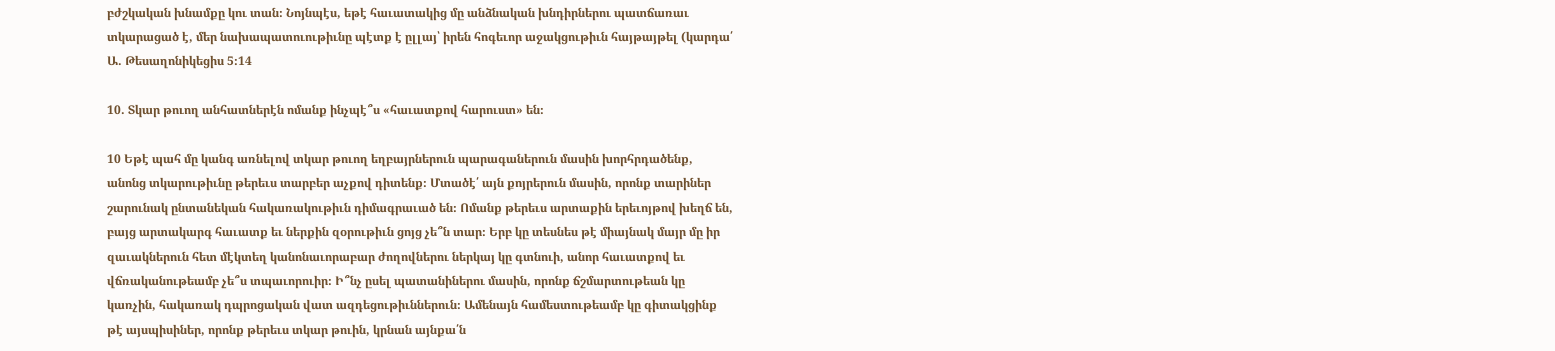բժշկական խնամքը կու տան։ Նոյնպէս, եթէ հաւատակից մը անձնական խնդիրներու պատճառաւ տկարացած է, մեր նախապատուութիւնը պէտք է ըլլայ՝ իրեն հոգեւոր աջակցութիւն հայթայթել (կարդա՛ Ա. Թեսաղոնիկեցիս 5։14

10. Տկար թուող անհատներէն ոմանք ինչպէ՞ս «հաւատքով հարուստ» են։

10 Եթէ պահ մը կանգ առնելով տկար թուող եղբայրներուն պարագաներուն մասին խորհրդածենք, անոնց տկարութիւնը թերեւս տարբեր աչքով դիտենք։ Մտածէ՛ այն քոյրերուն մասին, որոնք տարիներ շարունակ ընտանեկան հակառակութիւն դիմագրաւած են։ Ոմանք թերեւս արտաքին երեւոյթով խեղճ են, բայց արտակարգ հաւատք եւ ներքին զօրութիւն ցոյց չե՞ն տար։ Երբ կը տեսնես թէ միայնակ մայր մը իր զաւակներուն հետ մէկտեղ կանոնաւորաբար ժողովներու ներկայ կը գտնուի, անոր հաւատքով եւ վճռականութեամբ չե՞ս տպաւորուիր։ Ի՞նչ ըսել պատանիներու մասին, որոնք ճշմարտութեան կը կառչին, հակառակ դպրոցական վատ ազդեցութիւններուն։ Ամենայն համեստութեամբ կը գիտակցինք թէ այսպիսիներ, որոնք թերեւս տկար թուին, կրնան այնքա՛ն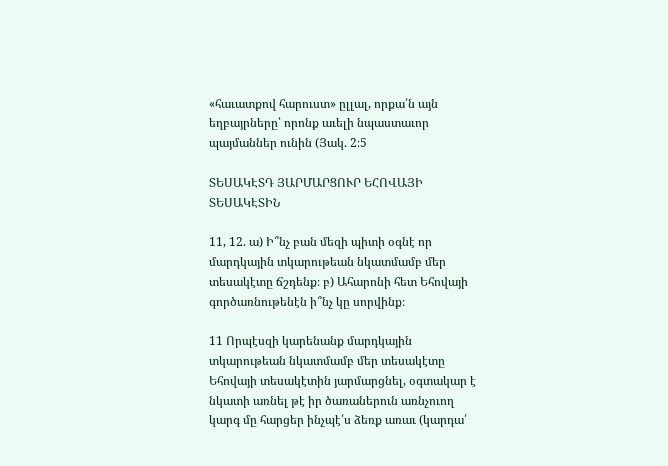«հաւատքով հարուստ» ըլլալ, որքա՛ն այն եղբայրները՝ որոնք աւելի նպաստաւոր պայմաններ ունին (Յակ. 2։5

ՏԵՍԱԿԷՏԴ ՅԱՐՄԱՐՑՈՒՐ ԵՀՈՎԱՅԻ ՏԵՍԱԿԷՏԻՆ

11, 12. ա) Ի՞նչ բան մեզի պիտի օգնէ որ մարդկային տկարութեան նկատմամբ մեր տեսակէտը ճշդենք։ բ) Ահարոնի հետ Եհովայի գործառնութենէն ի՞նչ կը սորվինք։

11 Որպէսզի կարենանք մարդկային տկարութեան նկատմամբ մեր տեսակէտը Եհովայի տեսակէտին յարմարցնել, օգտակար է նկատի առնել թէ իր ծառաներուն առնչուող կարգ մը հարցեր ինչպէ՛ս ձեռք առաւ (կարդա՛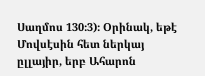Սաղմոս 130։3)։ Օրինակ, եթէ Մովսէսին հետ ներկայ ըլլայիր, երբ Ահարոն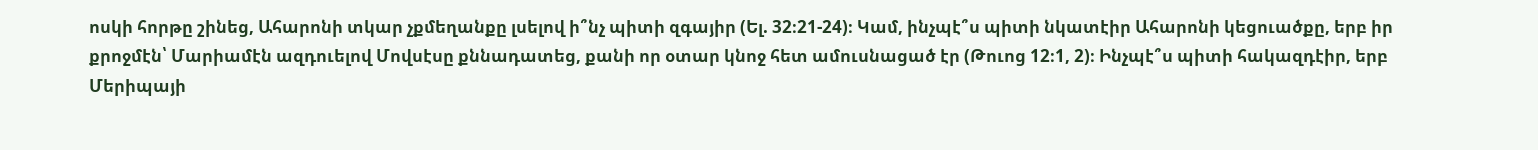ոսկի հորթը շինեց, Ահարոնի տկար չքմեղանքը լսելով ի՞նչ պիտի զգայիր (Ել. 32։21-24)։ Կամ, ինչպէ՞ս պիտի նկատէիր Ահարոնի կեցուածքը, երբ իր քրոջմէն՝ Մարիամէն ազդուելով Մովսէսը քննադատեց, քանի որ օտար կնոջ հետ ամուսնացած էր (Թուոց 12։1, 2)։ Ինչպէ՞ս պիտի հակազդէիր, երբ Մերիպայի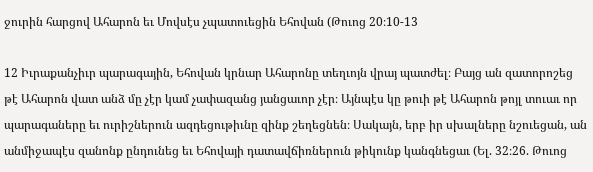ջուրին հարցով Ահարոն եւ Մովսէս չպատուեցին Եհովան (Թուոց 20։10-13

12 Իւրաքանչիւր պարագային, Եհովան կրնար Ահարոնը տեղւոյն վրայ պատժել։ Բայց ան զատորոշեց թէ Ահարոն վատ անձ մը չէր կամ չափազանց յանցաւոր չէր։ Այնպէս կը թուի թէ Ահարոն թոյլ տուաւ որ պարագաները եւ ուրիշներուն ազդեցութիւնը զինք շեղեցնեն։ Սակայն, երբ իր սխալները նշուեցան, ան անմիջապէս զանոնք ընդունեց եւ Եհովայի դատավճիռներուն թիկունք կանգնեցաւ (Ել. 32։26. Թուոց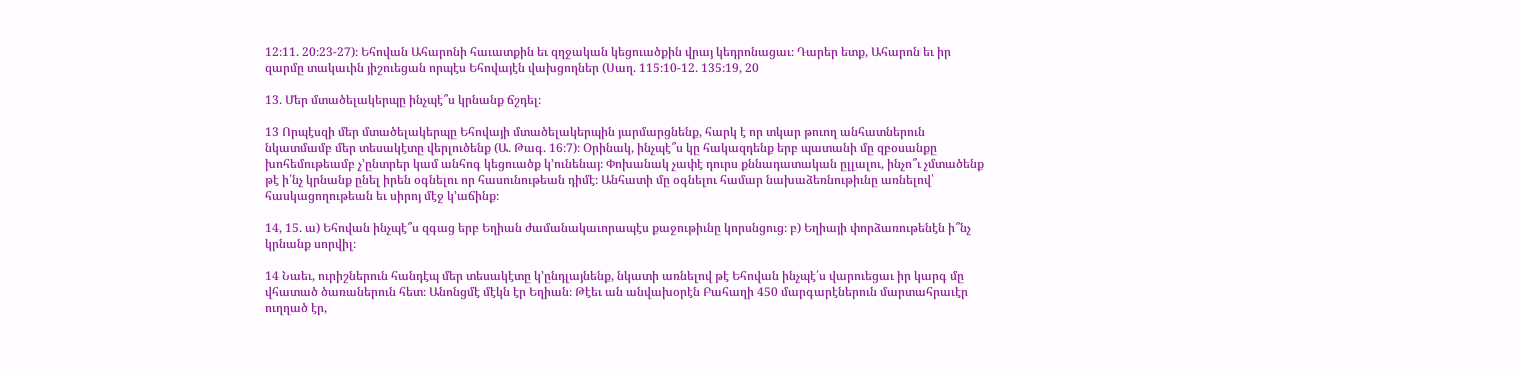12։11. 20։23-27)։ Եհովան Ահարոնի հաւատքին եւ զղջական կեցուածքին վրայ կեդրոնացաւ։ Դարեր ետք, Ահարոն եւ իր զարմը տակաւին յիշուեցան որպէս Եհովայէն վախցողներ (Սաղ. 115։10-12. 135։19, 20

13. Մեր մտածելակերպը ինչպէ՞ս կրնանք ճշդել։

13 Որպէսզի մեր մտածելակերպը Եհովայի մտածելակերպին յարմարցնենք, հարկ է որ տկար թուող անհատներուն նկատմամբ մեր տեսակէտը վերլուծենք (Ա. Թագ. 16։7)։ Օրինակ, ինչպէ՞ս կը հակազդենք երբ պատանի մը զբօսանքը խոհեմութեամբ չ’ընտրեր կամ անհոգ կեցուածք կ’ունենայ։ Փոխանակ չափէ դուրս քննադատական ըլլալու, ինչո՞ւ չմտածենք թէ ի՛նչ կրնանք ընել իրեն օգնելու որ հասունութեան դիմէ։ Անհատի մը օգնելու համար նախաձեռնութիւնը առնելով՝ հասկացողութեան եւ սիրոյ մէջ կ’աճինք։

14, 15. ա) Եհովան ինչպէ՞ս զգաց երբ Եղիան ժամանակաւորապէս քաջութիւնը կորսնցուց։ բ) Եղիայի փորձառութենէն ի՞նչ կրնանք սորվիլ։

14 Նաեւ, ուրիշներուն հանդէպ մեր տեսակէտը կ’ընդլայնենք, նկատի առնելով թէ Եհովան ինչպէ՛ս վարուեցաւ իր կարգ մը վհատած ծառաներուն հետ։ Անոնցմէ մէկն էր Եղիան։ Թէեւ ան անվախօրէն Բահաղի 450 մարգարէներուն մարտահրաւէր ուղղած էր,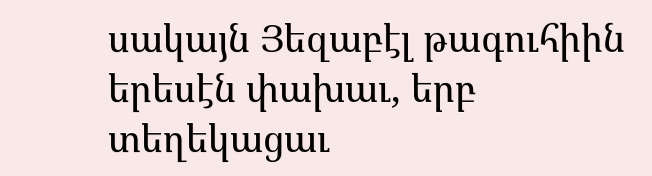սակայն Յեզաբէլ թագուհիին երեսէն փախաւ, երբ տեղեկացաւ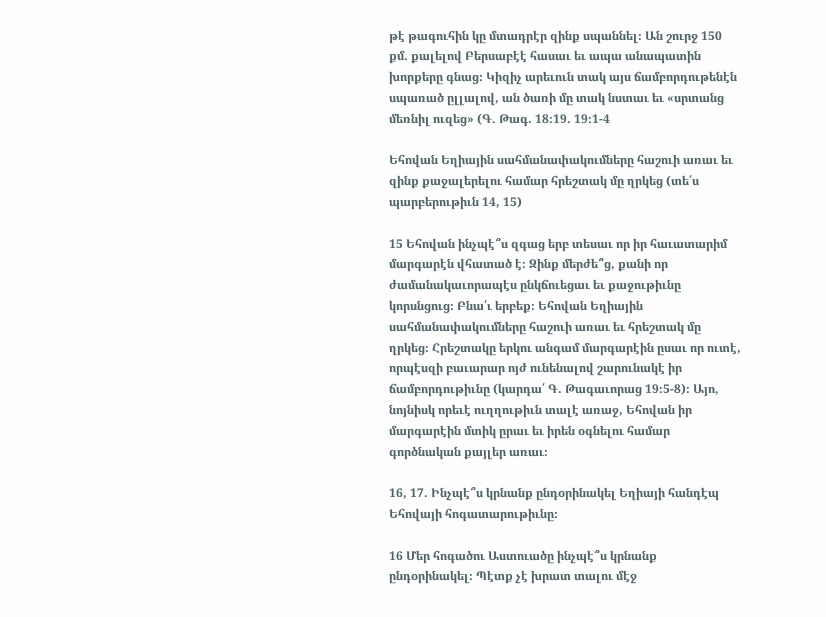թէ թագուհին կը մտադրէր զինք սպաննել։ Ան շուրջ 150 քմ. քալելով Բերսաբէէ հասաւ եւ ապա անապատին խորքերը գնաց։ Կիզիչ արեւուն տակ այս ճամբորդութենէն սպառած ըլլալով, ան ծառի մը տակ նստաւ եւ «սրտանց մեռնիլ ուզեց» (Գ. Թագ. 18։19. 19։1-4

Եհովան Եղիային սահմանափակումները հաշուի առաւ եւ զինք քաջալերելու համար հրեշտակ մը ղրկեց (տե՛ս պարբերութիւն 14, 15)

15 Եհովան ինչպէ՞ս զգաց երբ տեսաւ որ իր հաւատարիմ մարգարէն վհատած է։ Զինք մերժե՞ց, քանի որ ժամանակաւորապէս ընկճուեցաւ եւ քաջութիւնը կորսնցուց։ Բնա՛ւ երբեք։ Եհովան Եղիային սահմանափակումները հաշուի առաւ եւ հրեշտակ մը ղրկեց։ Հրեշտակը երկու անգամ մարգարէին ըսաւ որ ուտէ, որպէսզի բաւարար ոյժ ունենալով շարունակէ իր ճամբորդութիւնը (կարդա՛ Գ. Թագաւորաց 19։5-8)։ Այո, նոյնիսկ որեւէ ուղղութիւն տալէ առաջ, Եհովան իր մարգարէին մտիկ ըրաւ եւ իրեն օգնելու համար գործնական քայլեր առաւ։

16, 17. Ինչպէ՞ս կրնանք ընդօրինակել Եղիայի հանդէպ Եհովայի հոգատարութիւնը։

16 Մեր հոգածու Աստուածը ինչպէ՞ս կրնանք ընդօրինակել։ Պէտք չէ խրատ տալու մէջ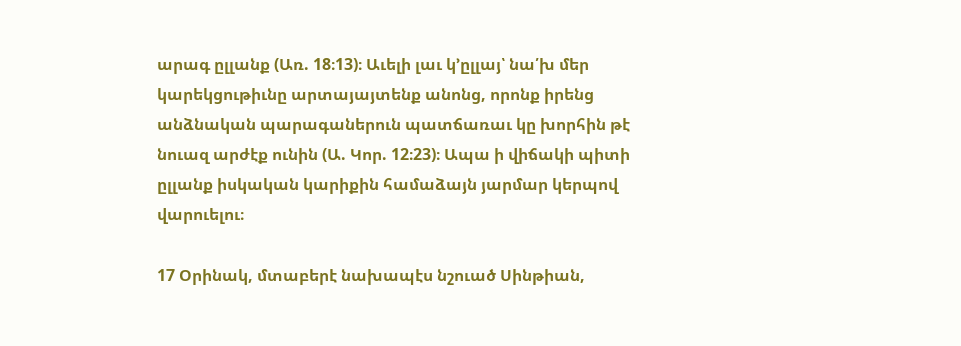արագ ըլլանք (Առ. 18։13)։ Աւելի լաւ կ’ըլլայ՝ նա՛խ մեր կարեկցութիւնը արտայայտենք անոնց, որոնք իրենց անձնական պարագաներուն պատճառաւ կը խորհին թէ նուազ արժէք ունին (Ա. Կոր. 12։23)։ Ապա ի վիճակի պիտի ըլլանք իսկական կարիքին համաձայն յարմար կերպով վարուելու։

17 Օրինակ, մտաբերէ նախապէս նշուած Սինթիան,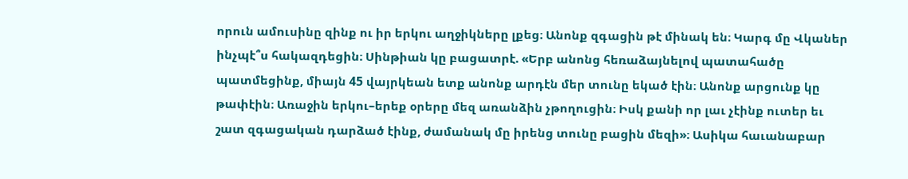որուն ամուսինը զինք ու իր երկու աղջիկները լքեց։ Անոնք զգացին թէ մինակ են։ Կարգ մը Վկաներ ինչպէ՞ս հակազդեցին։ Սինթիան կը բացատրէ. «Երբ անոնց հեռաձայնելով պատահածը պատմեցինք, միայն 45 վայրկեան ետք անոնք արդէն մեր տունը եկած էին։ Անոնք արցունք կը թափէին։ Առաջին երկու–երեք օրերը մեզ առանձին չթողուցին։ Իսկ քանի որ լաւ չէինք ուտեր եւ շատ զգացական դարձած էինք, ժամանակ մը իրենց տունը բացին մեզի»։ Ասիկա հաւանաբար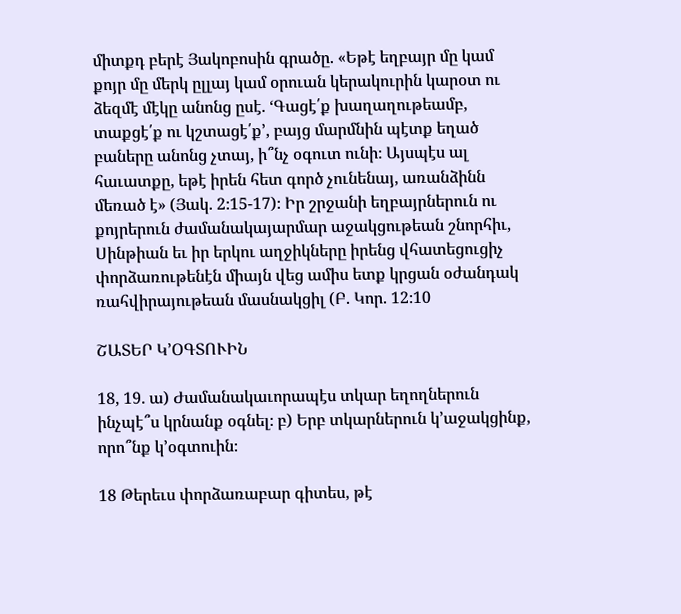միտքդ բերէ Յակոբոսին գրածը. «Եթէ եղբայր մը կամ քոյր մը մերկ ըլլայ կամ օրուան կերակուրին կարօտ ու ձեզմէ մէկը անոնց ըսէ. ‘Գացէ՛ք խաղաղութեամբ, տաքցէ՛ք ու կշտացէ՛ք’, բայց մարմնին պէտք եղած բաները անոնց չտայ, ի՞նչ օգուտ ունի։ Այսպէս ալ հաւատքը, եթէ իրեն հետ գործ չունենայ, առանձինն մեռած է» (Յակ. 2։15-17)։ Իր շրջանի եղբայրներուն ու քոյրերուն ժամանակայարմար աջակցութեան շնորհիւ, Սինթիան եւ իր երկու աղջիկները իրենց վհատեցուցիչ փորձառութենէն միայն վեց ամիս ետք կրցան օժանդակ ռահվիրայութեան մասնակցիլ (Բ. Կոր. 12։10

ՇԱՏԵՐ Կ’ՕԳՏՈՒԻՆ

18, 19. ա) Ժամանակաւորապէս տկար եղողներուն ինչպէ՞ս կրնանք օգնել։ բ) Երբ տկարներուն կ’աջակցինք, որո՞նք կ’օգտուին։

18 Թերեւս փորձառաբար գիտես, թէ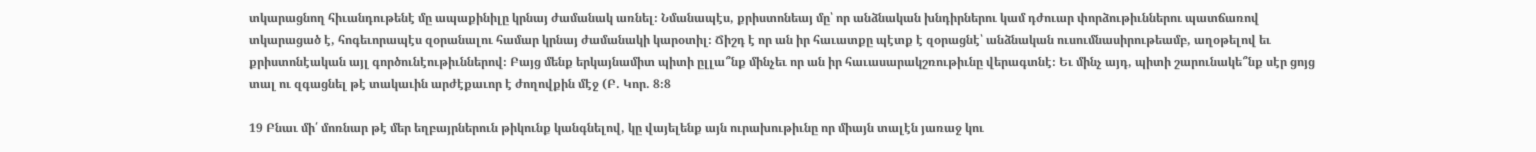տկարացնող հիւանդութենէ մը ապաքինիլը կրնայ ժամանակ առնել։ Նմանապէս, քրիստոնեայ մը՝ որ անձնական խնդիրներու կամ դժուար փորձութիւններու պատճառով տկարացած է, հոգեւորապէս զօրանալու համար կրնայ ժամանակի կարօտիլ։ Ճիշդ է որ ան իր հաւատքը պէտք է զօրացնէ՝ անձնական ուսումնասիրութեամբ, աղօթելով եւ քրիստոնէական այլ գործունէութիւններով։ Բայց մենք երկայնամիտ պիտի ըլլա՞նք մինչեւ որ ան իր հաւասարակշռութիւնը վերագտնէ։ Եւ մինչ այդ, պիտի շարունակե՞նք սէր ցոյց տալ ու զգացնել թէ տակաւին արժէքաւոր է ժողովքին մէջ (Բ. Կոր. 8։8

19 Բնաւ մի՛ մոռնար թէ մեր եղբայրներուն թիկունք կանգնելով, կը վայելենք այն ուրախութիւնը որ միայն տալէն յառաջ կու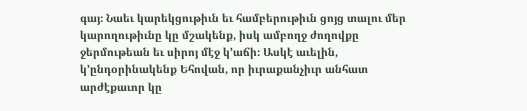գայ։ Նաեւ կարեկցութիւն եւ համբերութիւն ցոյց տալու մեր կարողութիւնը կը մշակենք, իսկ ամբողջ ժողովքը ջերմութեան եւ սիրոյ մէջ կ’աճի։ Ասկէ աւելին, կ’ընդօրինակենք Եհովան, որ իւրաքանչիւր անհատ արժէքաւոր կը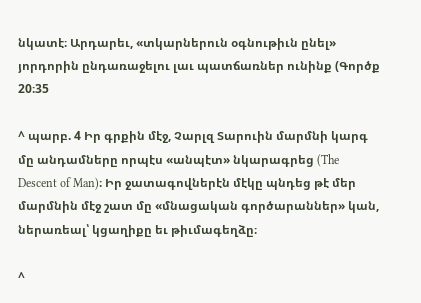նկատէ։ Արդարեւ, «տկարներուն օգնութիւն ընել» յորդորին ընդառաջելու լաւ պատճառներ ունինք (Գործք 20։35

^ պարբ. 4 Իր գրքին մէջ, Չարլզ Տարուին մարմնի կարգ մը անդամները որպէս «անպէտ» նկարագրեց (The Descent of Man)։ Իր ջատագովներէն մէկը պնդեց թէ մեր մարմնին մէջ շատ մը «մնացական գործարաններ» կան, ներառեալ՝ կցաղիքը եւ թիւմագեղձը։

^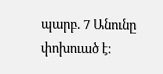պարբ. 7 Անունը փոխուած է։